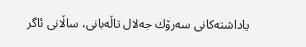یاداشته‌كانی سەرۆك جه‌لال تاڵه‌بانی، ساڵانی ئاگر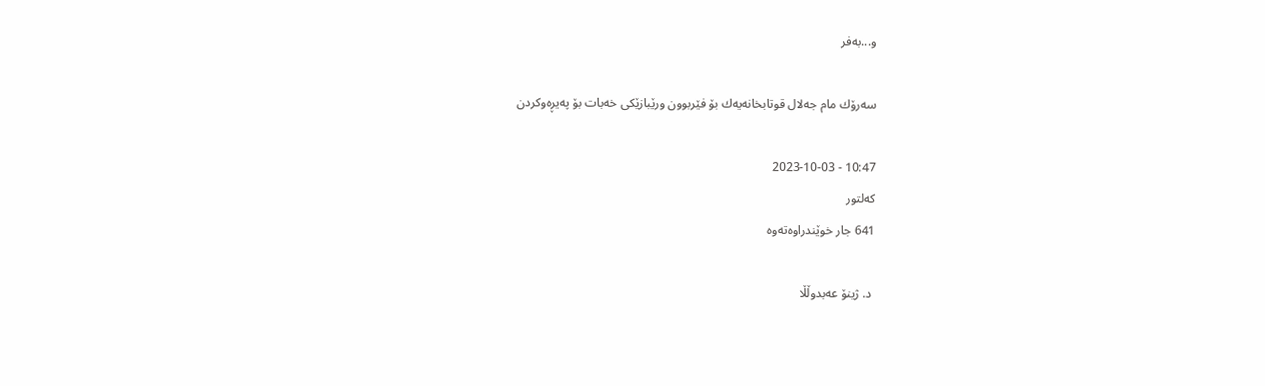و...به‌فر

سەرۆك مام جه‌لال قوتابخانه‌یه‌ك بۆ فێربوون ورێبازێكی‌ خه‌بات بۆ په‌یڕه‌وكردن

10:47 - 2023-10-03
کەلتور
641 جار خوێندراوەتەوە

 د. ژینۆ عه‌بدوڵڵا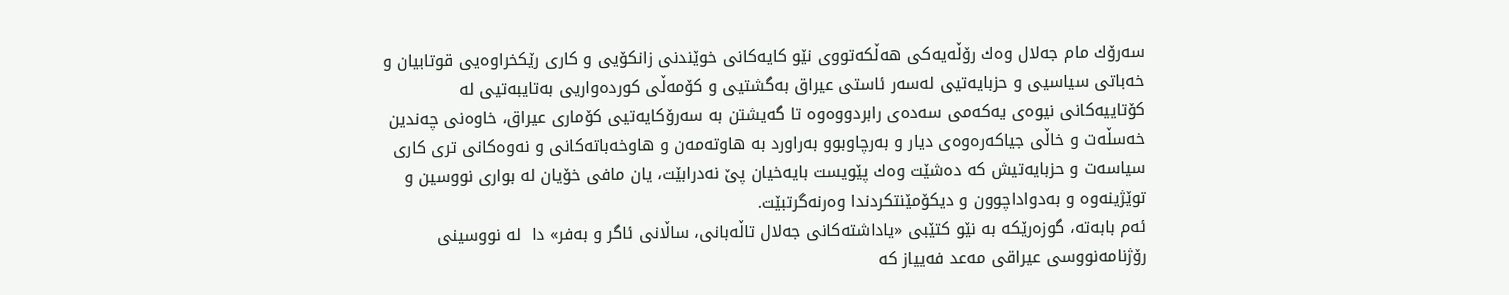سه‌رۆك مام جه‌لال وه‌ك رۆڵه‌یه‌كی‌ هه‌ڵكه‌تووی‌ نێو كایه‌كانی‌ خوێندنی‌ زانكۆیی و كاری‌ رێكخراوه‌یی قوتابیان و خه‌باتی‌ سیاسیی و حزبایه‌تیی له‌سه‌ر ئاستی‌ عیراق به‌گشتیی و كۆمه‌ڵی‌ كورده‌واریی به‌تایبه‌تیی له‌ كۆتاییه‌كانی‌ نیوه‌ی‌ یه‌كه‌می‌ سه‌ده‌ی‌ رابردووه‌وه‌ تا گه‌یشتن به‌ سه‌رۆكایه‌تیی كۆماری‌ عیراق، خاوه‌نی‌ چه‌ندین خه‌سڵه‌ت و خاڵی‌ جیاكه‌ره‌وه‌ی‌ دیار و به‌رچاوبوو به‌راورد به ‌هاوته‌مه‌ن و هاوخه‌باته‌كانی‌ و نه‌وه‌كانی‌ تری‌ كاری‌ سیاسه‌ت و حزبایه‌تیش كه‌ ده‌شێت وه‌ك پێویست بایه‌خیان پێ نه‌درابێت، یان مافی‌ خۆیان له‌ بواری‌ نووسین و توێژینه‌وه‌ و به‌دواداچوون و دیكۆمێنتكردندا وه‌رنه‌گرتبێت.
ئه‌م بابەتە، گوزه‌رێكه‌ به‌ نێو كتێبی‌ «یاداشته‌كانی جه‌لال تاڵه‌بانی، ساڵانی ئاگر و به‌فر» دا  له‌ نووسینی‌ رۆژنامه‌نووسی‌ عیراقی مه‌عد فه‌ییاز کە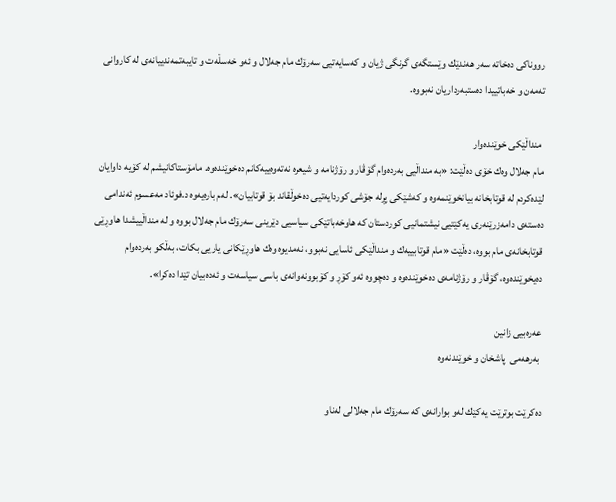رووناكی‌ ده‌خاته‌ سه‌ر هه‌ندێك وێستگه‌ی‌ گرنگی‌ ژیان و كه‌سایه‌تیی سه‌رۆك مام جه‌لال و ئه‌و خه‌سڵه‌ت و تایبه‌تمه‌ندییانه‌ی‌ له‌ كاروانی‌ ته‌مه‌ن و خه‌باتییدا ده‌ستبه‌رداریان نه‌بووه‌.

 منداڵێكی خوێنده‌وار
مام جه‌لال وه‌ك خۆی ده‌ڵێت: «به‌ منداڵیی به‌رده‌وام گۆڤار و رۆژنامه‌ و شیعره‌ نه‌ته‌وه‌ییه‌كانم ده‌خوێنده‌وه‌. مامۆستاكانیشم له‌ كۆیه‌ داوایان لێده‌كردم له‌ قوتابخانه‌ بیانخوێنمه‌وه‌ و كه‌شێكی‌ پڕله ‌جۆشی‌ كوردایه‌تیی ده‌خوڵقاند بۆ قوتابیان». له‌م باره‌یه‌وه‌ د.فوئاد مه‌عسوم ئه‌ندامی‌ ده‌سته‌ی‌ دامه‌زرێنه‌ری‌ یه‌كێتیی نیشتمانیی كوردستان كه‌ هاوخه‌باتێكی‌ سیاسیی دێرینی‌ سه‌رۆك مام جه‌لال بووه‌ و له‌ منداڵییشدا هاوڕێی‌ قوتابخانه‌ی‌ مام بووه‌، ده‌ڵێت «مام قوتابییه‌ك و منداڵێكی ئاسایی نه‌بوو، نه‌مدیوه‌ وه‌ك هاوڕێكانی یاریی بكات، به‌ڵكو به‌رده‌وام ده‌یخوێنده‌وه‌، گۆڤار و رۆژنامه‌ی ده‌خوێنده‌وه‌ و ده‌چووه‌ ئه‌و كۆڕ و كۆبوونه‌وانه‌ی باسی سیاسه‌ت و ئه‌ده‌بیان تێدا ده‌كرا».

عه‌ره‌بیی زانین
 به‌رهه‌می  پاشخان و خوێندنه‌وه‌

ده‌كرێت بوترێت یه‌كێك له‌و بوارانه‌ی‌ كه‌ سه‌رۆك مام جه‌لالی‌ له‌ناو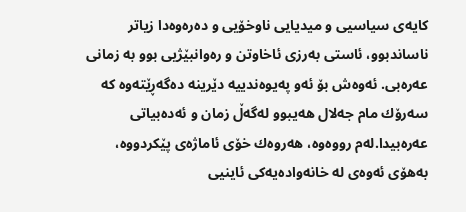كایه‌ی‌ سیاسیی و میدیایی ناوخۆیی و ده‌ره‌وه‌دا زیاتر ناساندبوو، ئاستی‌ به‌رزی‌ ئاخاوتن و ره‌وانبێژیی بوو به‌ زمانی‌ عه‌ره‌بی. ئه‌وه‌ش بۆ ئه‌و په‌یوه‌ندییه‌ دێرینه‌ ده‌گه‌ڕێته‌وه‌ كه‌ سه‌رۆك مام جه‌لال هه‌یبوو له‌گه‌ڵ زمان و ئه‌ده‌بیاتی عه‌ره‌بیدا.له‌م رووه‌وه‌، هه‌روه‌ك خۆی‌ ئاماژه‌ی‌ پێكردووه‌، به‌هۆی ئه‌وه‌ی له‌ خانه‌واده‌یه‌كی ئاینیی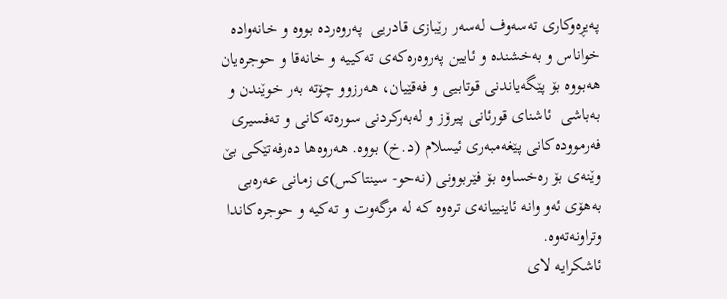په‌یڕه‌وكاری‌ ته‌سه‌وف له‌سه‌ر رێبازی قادریی  په‌روه‌رده‌ بووه‌ و خانه‌وا‌دە خواناس و به‌خشنده‌ و ئایین په‌روه‌ره‌كه‌ی‌ ته‌كییه‌ و خانه‌قا و حوجره‌یان هه‌بووه‌ بۆ پێگه‌یاندنی قوتابیی و فه‌قێیان، هه‌رزوو چۆته‌ به‌ر خوێندن و به‌باشی‌  ئاشنای‌ قورئانی‌ پیرۆز و له‌به‌ركردنی‌ سوره‌ته‌كانی‌ و ته‌فسیری‌ فه‌رمووده‌كانی پێغه‌مبه‌ری‌ ئیسلام (د.خ) بووه‌. هه‌روه‌ها ده‌رفه‌تێكی‌ بێ وێنه‌ی‌ بۆ ره‌خساوه‌ بۆ فێربوونی‌ (نه‌حو- سینتاكس)ی زمانی‌ عه‌ره‌بی به‌هۆی‌ ئه‌و وانه‌ ئاینییانه‌ی تره‌وه‌ كه‌ له ‌مزگه‌وت و ته‌كیه‌ و حوجره‌كاندا وتراونه‌ته‌وه‌.
ئاشكرایه‌ لای‌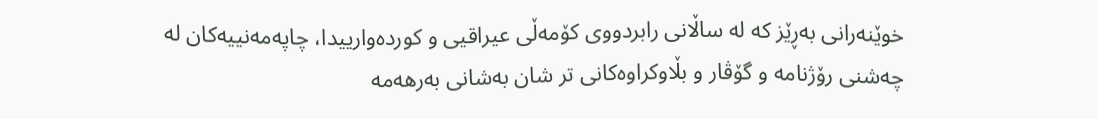خوێنه‌رانی‌ به‌ڕێز كه‌ له‌ ساڵانی‌ رابردووی‌ كۆمه‌ڵی‌ عیراقیی و كورده‌وارییدا، چاپه‌مه‌نییه‌كان له‌ چه‌شنی‌ رۆژنامه‌ و گۆڤار و بڵاوكراوه‌كانی‌ تر شان به‌شانی‌ به‌رهه‌مه‌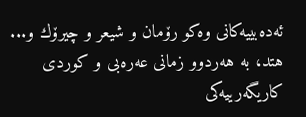ئه‌ده‌بییه‌كانی‌ وه‌كو رۆمان و شیعر و چیرۆك و... هتد، به‌ هه‌ردوو زمانی‌ عه‌ره‌بی و كوردی كاریگه‌رییه‌كی‌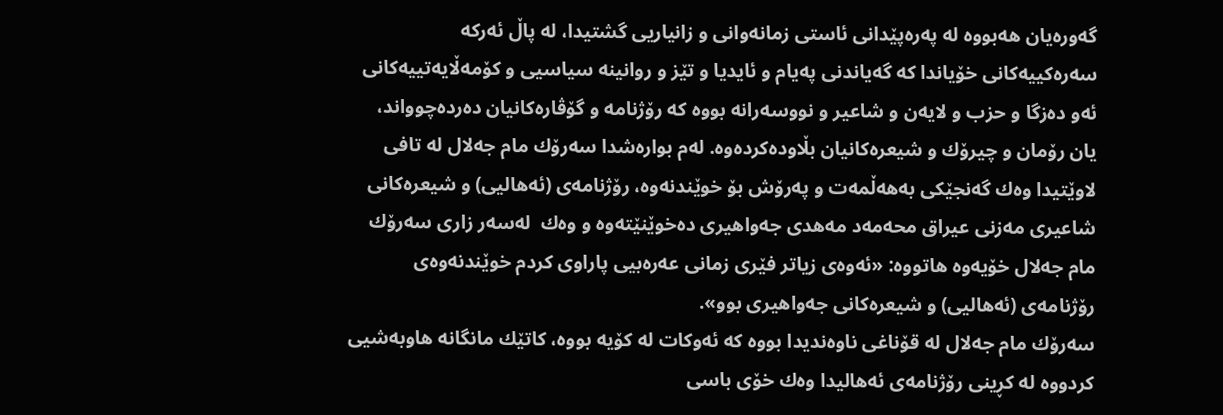گه‌وره‌یان هه‌بووه‌ له‌ په‌ره‌پێدانی‌ ئاستی‌ زمانه‌وانی و زانیاریی گشتیدا، له‌ پاڵ ئه‌ركه‌ سه‌ره‌كییه‌كانی‌ خۆیاندا كه‌ گه‌یاندنی‌ په‌یام و ئایدیا و تێز و روانینه‌ سیاسیی و كۆمه‌ڵایه‌تییه‌كانی‌ ئه‌و ده‌زگا و حزب و لایه‌ن و شاعیر و نووسه‌رانه‌ بووه‌ كه‌ رۆژنامه‌ و گۆڤاره‌كانیان ده‌رده‌چوواند، یان رۆمان و چیرۆك و شیعره‌كانیان بڵاوده‌كرده‌وه‌. له‌م بواره‌شدا سه‌رۆك مام جه‌لال له‌ تافی‌ لاوێتیدا وه‌ك گه‌نجێكی‌ به‌هه‌ڵمه‌ت و په‌رۆش بۆ خوێندنه‌وه‌، رۆژنامه‌ی (ئه‌هالیی) و شیعره‌كانی شاعیری‌ مه‌زنی‌ عیراق محه‌مه‌د مه‌هدی جه‌واهیری ده‌خوێنێته‌وه‌ و وه‌ك  له‌سه‌ر زاری‌ سه‌رۆك مام جه‌لال خۆیه‌وه‌ هاتووه‌: «ئه‌وه‌ی زیاتر فێری زمانی عه‌ره‌بیی پاراوی كردم خوێندنه‌وه‌ی رۆژنامه‌ی (ئه‌هالیی) و شیعره‌كانی جه‌واهیری بوو».
سه‌رۆك مام جه‌لال له‌ قۆناغی‌ ناوه‌ندیدا بووه‌ كه‌ ئه‌وكات له‌ كۆیه‌ بووه‌، كاتێك مانگانه‌ هاوبه‌شیی كردووه‌ له‌ كڕینی رۆژنامه‌ی ئه‌هالیدا وه‌ك خۆی باسی‌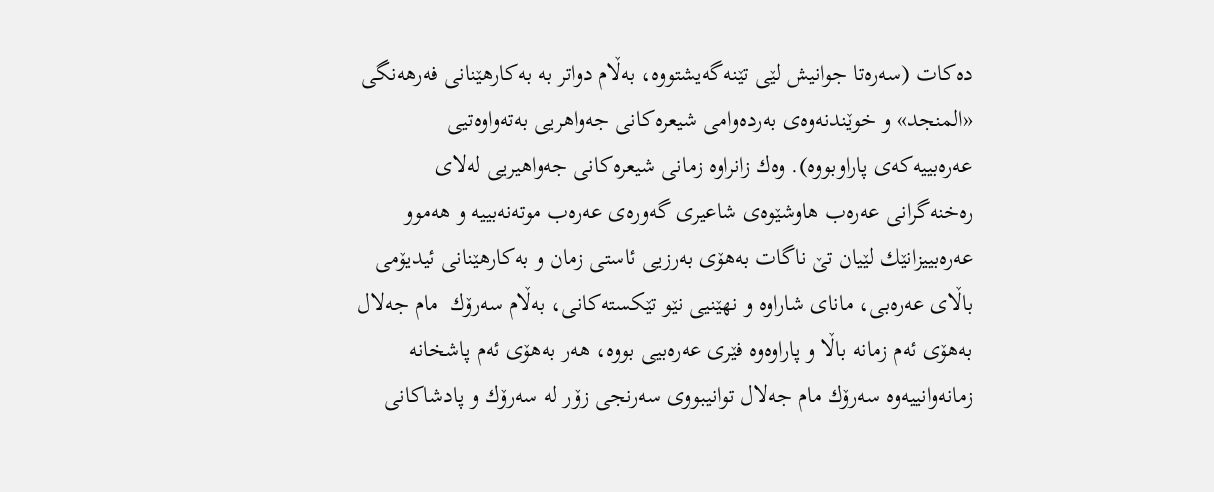ده‌كات (سه‌ره‌تا جوانیش لێی تێنه‌گه‌یشتووه‌، به‌ڵام دواتر به‌ به‌كارهێنانی فه‌رهه‌نگی «المنجد» و خوێندنه‌وه‌ی به‌رده‌وامی شیعره‌كانی جه‌واهریی به‌ته‌واوه‌تیی عه‌ره‌بییه‌كه‌ی پاراوبووه‌). وه‌ك زانراوه‌ زمانی شیعره‌كانی جه‌واهیریی له‌لای ره‌خنه‌گرانی عه‌ره‌ب هاوشێوه‌ی شاعیری گه‌وره‌ی عه‌ره‌ب موته‌نه‌بییه‌ و هه‌موو عه‌ره‌بییزانێك لێیان تێ ناگات به‌هۆی به‌رزیی ئاستی زمان و به‌كارهێنانی ئیدیۆمی باڵای عه‌ره‌بی، مانای شاراوه‌ و نهێنیی نێو تێكسته‌كانی، به‌ڵام سه‌رۆك  مام جه‌لال به‌هۆی ئه‌م زمانه‌ باڵا و پاراوه‌وه‌ فێری عه‌ره‌بیی بووه‌، هه‌ر به‌هۆی ئه‌م پاشخانه‌ زمانه‌وانییه‌وه‌ سه‌رۆك مام جه‌لال توانیبووی‌ سه‌رنجی‌ زۆر له‌ سه‌رۆك و پادشاكانی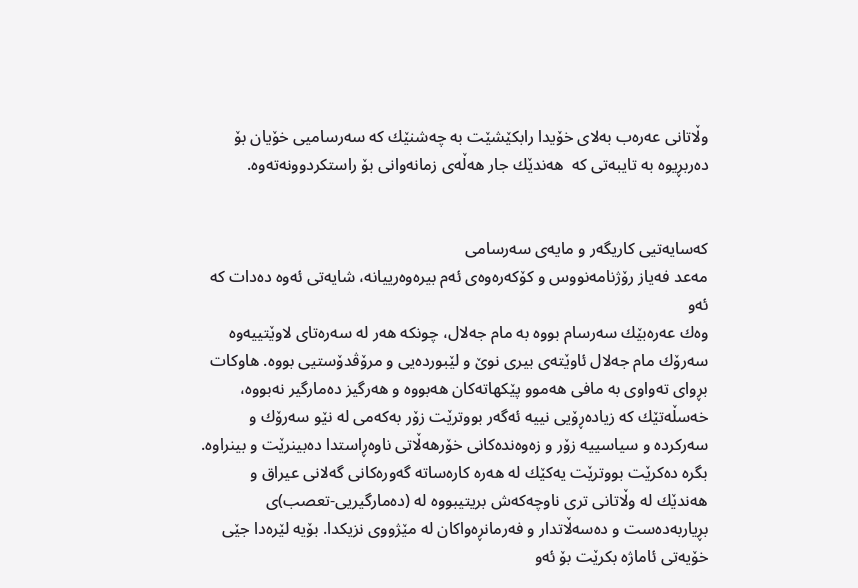وڵاتانی عه‌ره‌ب به‌لای‌ خۆیدا رابكێشێت به‌ چه‌شنێك كه‌ سه‌رسامیی‌ خۆیان بۆ ده‌ربڕیوه‌ به‌ تایبه‌تی كه‌  هه‌ندێك جار هه‌ڵه‌ی زمانه‌وانی بۆ راستكردوونه‌ته‌وه‌.


كه‌سایه‌تیی كاریگه‌ر و مایه‌ی‌ سه‌رسامی
مه‌عد فه‌یاز رۆژنامه‌نووس و كۆكه‌ره‌وه‌ی‌ ئه‌م بیره‌وه‌رییانه،‌ شایه‌تی ئه‌وه‌ ده‌دات كه‌ ئه‌و
وه‌ك عه‌ره‌بێك سه‌رسام بووه‌ به‌ مام جه‌لال، چونكه‌ هه‌ر له‌ سه‌ره‌تای‌ لاوێتییه‌وه‌ سه‌رۆك مام جه‌لال ئاوێته‌ی بیری نوێ و لێبورده‌یی و مرۆڤدۆستیی بووه‌. هاوكات بڕوای ته‌واوی به‌ مافی هه‌موو پێكهاته‌كان هه‌بووه‌ و هه‌رگیز ده‌مارگیر نه‌بووه‌، خه‌سڵه‌تێك كه‌ زیاده‌ڕۆیی نییه‌ ئەگه‌ر بووترێت زۆر به‌كه‌می‌ له‌ نێو سه‌رۆك و سه‌ركرده‌ و سیاسییه‌ زۆر و زه‌وه‌نده‌كانی‌ خۆرهه‌ڵاتی‌ ناوه‌ڕاستدا ده‌بینرێت و بینراوه‌. بگره‌ ده‌كرێت بووترێت یه‌كێك له‌ هه‌ره‌ كاره‌ساته‌ گه‌وره‌كانی‌ گه‌لانی‌ عیراق و هه‌ندێك له‌ وڵاتانی‌ تری‌ ناوچه‌كه‌ش بریتیبووه‌ له‌ (ده‌مارگیریی-تعصب)ی‌ بڕیاربه‌ده‌ست و ده‌سه‌ڵاتدار و فه‌رمانڕه‌واكان له‌ مێژووی‌ نزیكدا. بۆیه‌ لێره‌دا جێی‌ خۆیه‌تی‌ ئاماژه‌ بكرێت بۆ ئه‌و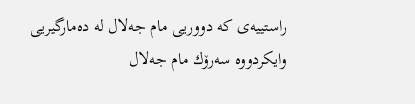راستییه‌ی‌ كه‌ دووریی‌ مام جه‌لال له‌ ده‌مارگیریی وایكردووه‌ سه‌رۆك مام جه‌لال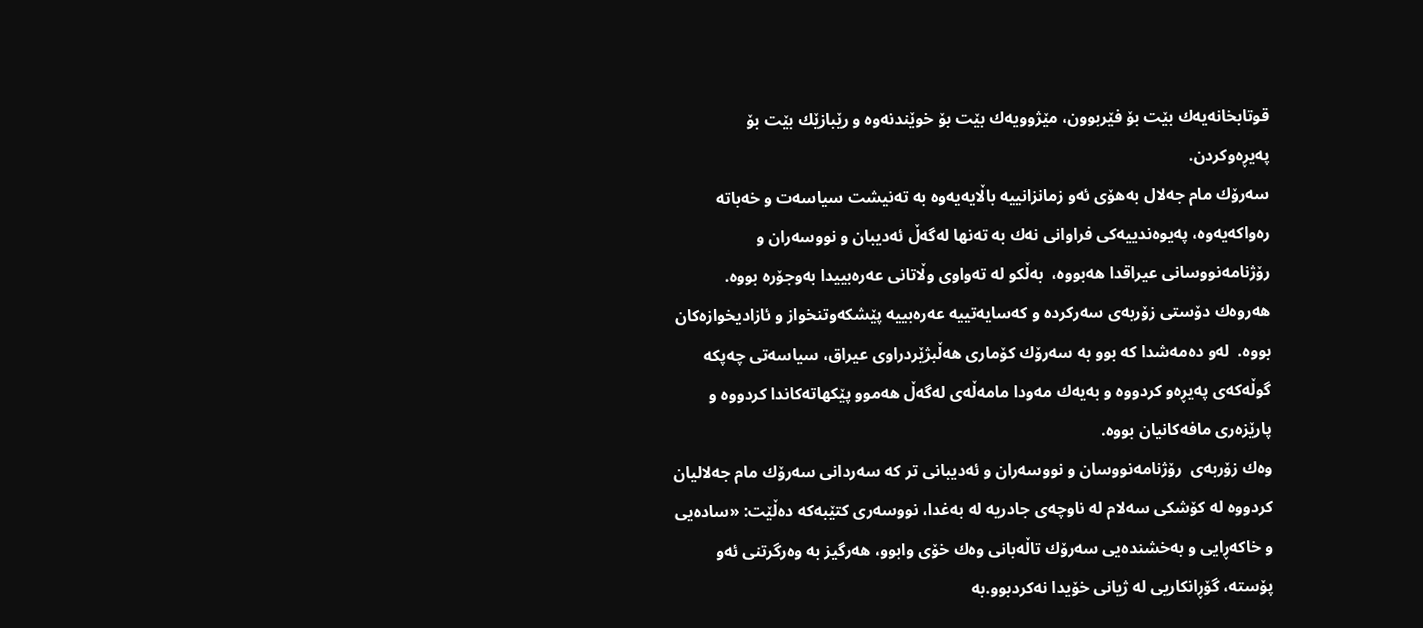قوتابخانه‌یه‌ك بێت بۆ فێربوون، مێژوویه‌ك بێت بۆ خوێندنه‌وه‌ و رێبازێك بێت بۆ په‌یڕه‌وكردن.
سه‌رۆك مام جه‌لال به‌هۆی ئه‌و زمانزانییه‌ باڵایه‌یه‌وه‌ به‌ ته‌نیشت سیاسه‌ت و خه‌باته‌ ره‌واكه‌یه‌وه‌، په‌یوه‌ندییه‌كی فراوانی نه‌ك به‌ ته‌نها له‌گه‌ڵ ئه‌دیبان و نووسه‌ران و رۆژنامه‌نووسانی عیراقدا هەبووە،  به‌ڵكو له‌ ته‌واوی وڵاتانی عه‌ره‌بییدا بەوجۆرە بووە. هه‌روه‌ك دۆستی زۆربه‌ی سه‌ركرده ‌و كه‌سایه‌تییه‌ عه‌ره‌بییه‌ پێشكه‌وتنخواز و ئازادیخوازه‌كان بووه‌.  له‌و ده‌مه‌شدا كه‌ بوو به‌ سه‌رۆك كۆماری‌ هه‌ڵبژێردراوی‌ عیراق، سیاسه‌تی چه‌پكه‌ گوڵه‌كه‌ی پەیڕه‌و كردووه‌ و به‌یه‌ك مەودا مامه‌ڵه‌ی له‌گه‌ڵ هه‌موو پێكهاته‌كاندا كردووه‌ و پارێزه‌ری مافه‌كانیان بووه‌.
وه‌ك زۆربه‌ی  رۆژنامه‌نووسان و نووسه‌ران و ئه‌دیبانی‌ تر كه‌ سه‌ردانی سه‌رۆك مام جه‌لالیان كردووه‌ له‌ كۆشكی سه‌لام له‌ ناوچه‌ی جادریه‌ له‌ به‌غدا، نووسه‌ری كتێبەکە ده‌ڵێت: «ساده‌یی و خاكه‌ڕایی و به‌خشنده‌یی سه‌رۆك تاڵه‌بانی وه‌ك خۆی وابوو، هه‌رگیز به‌ وه‌رگرتنی ئه‌و پۆسته‌، گۆڕانكاریی له‌ ژیانی خۆیدا نه‌كردبوو.به‌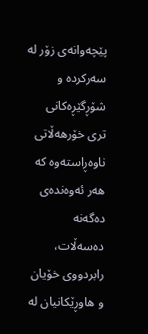پێچه‌وانه‌ی‌ زۆر له‌ سه‌ركرده‌ و شۆڕگێڕه‌كانی تری خۆرهه‌ڵاتی ناوه‌ڕاسته‌وه‌ كه‌ هه‌ر ئه‌وه‌نده‌ی ده‌گه‌نه‌ ده‌سه‌ڵات، رابردووی خۆیان و هاوڕێكانیان له‌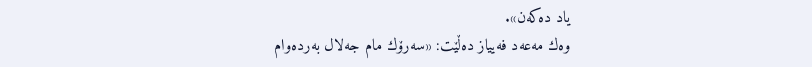یاد ده‌كه‌ن».
وه‌ك مه‌عه‌د فه‌ییاز ده‌ڵێت: «سه‌رۆك مام جه‌لال به‌رده‌وام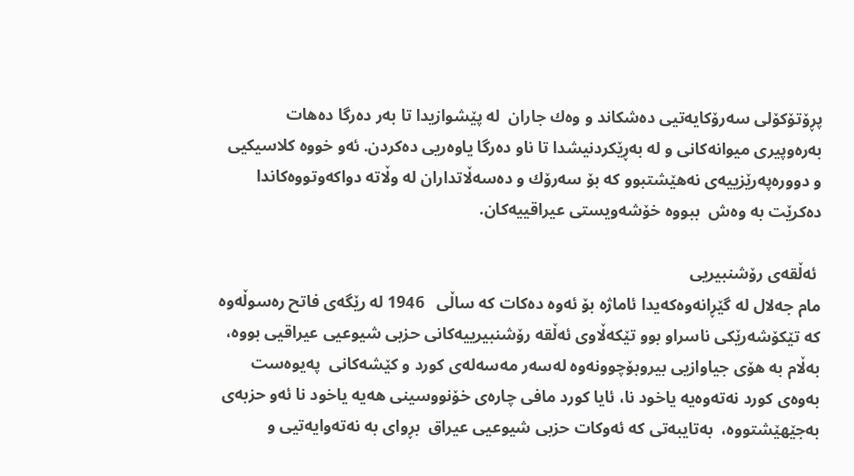پڕۆتۆكۆلی سه‌رۆكایه‌تیی ده‌شكاند و وه‌ك جاران  له‌ پێشوازیدا تا بەر‌ ده‌رگا ده‌هات به‌ره‌وپیری‌ میوانه‌كانی و له‌ به‌ڕێكردنیشدا تا ناو ده‌رگا یاوه‌ریی ده‌كردن. ئه‌و خووه‌ كلاسیكیی و دووره‌په‌رێزییه‌ی نه‌هێشتبوو كه‌ بۆ سه‌رۆك و ده‌سه‌ڵاتداران له‌ وڵاته‌ دواكه‌وتووه‌كاندا ده‌كرێت به‌ وه‌ش  ببووه‌ خۆشه‌ویستی عیراقییه‌كان.

 ئه‌ڵقه‌ی رۆشنبیریی
مام جه‌لال له‌ گێڕانه‌وه‌كه‌یدا ئاماژه‌ بۆ ئه‌وه‌ ده‌كات كه‌ ساڵی   1946 له‌ رێگەی فاتح ره‌سوڵه‌وه‌ كه‌ تێكۆشه‌رێكی ناسراو بوو تێكه‌ڵاوی ئه‌ڵقه‌ رۆشنبیرییه‌كانی حزبی شیوعیی عیراقیی بووه،‌ به‌ڵام به‌ هۆی جیاوازیی بیروبۆچوونه‌وه‌ له‌سه‌ر مه‌سه‌له‌ی كورد و كێشه‌كانی‌  په‌یوه‌ست به‌وه‌ی‌ كورد نه‌ته‌وه‌یه‌ یاخود نا، ئایا كورد مافی چاره‌ی خۆنووسینی هه‌یه‌ یاخود نا ئه‌و حزبه‌ی‌ بەجێهێشتووه،‌  به‌تایبه‌تی كه‌ ئه‌وكات حزبی شیوعیی عیراق  بڕوای به‌ نه‌ته‌وایه‌تیی و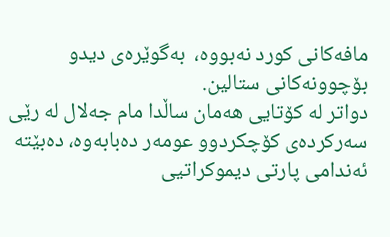مافه‌كانی كورد نه‌بووه‌،  به‌گوێره‌ی دیدو بۆچوونه‌كانی ستالین.
دواتر له‌ كۆتایی هه‌مان ساڵدا مام جه‌لال له‌ رێی‌ سه‌ركرده‌ی‌ كۆچكردوو عومه‌ر ده‌بابه‌وه‌، ده‌بێته‌ ئه‌ندامی پارتی دیموكراتیی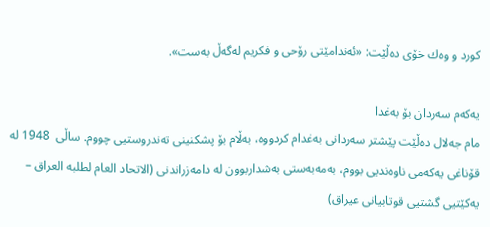كورد و وه‌ك خۆی ده‌ڵێت: «ئه‌ندامێتی رۆحی و فكریم له‌گه‌ڵ به‌ست».

یه‌كه‌م سه‌ردان بۆ به‌غدا
مام جه‌لال ده‌ڵێت پێشتر سه‌ردانی به‌غدام كردووه‌، به‌ڵام بۆ پشكنینی ته‌ندروستیی چووم. ساڵی  1948 له‌ قۆناغی یه‌كەمی ناوه‌ندیی بووم، به‌مه‌به‌ستی به‌شداربوون له‌ دامه‌زراندنی (الاتحاد العام لطلبه‌ العراق – یه‌كێتیی گشتیی قوتابیانی‌ عیراق)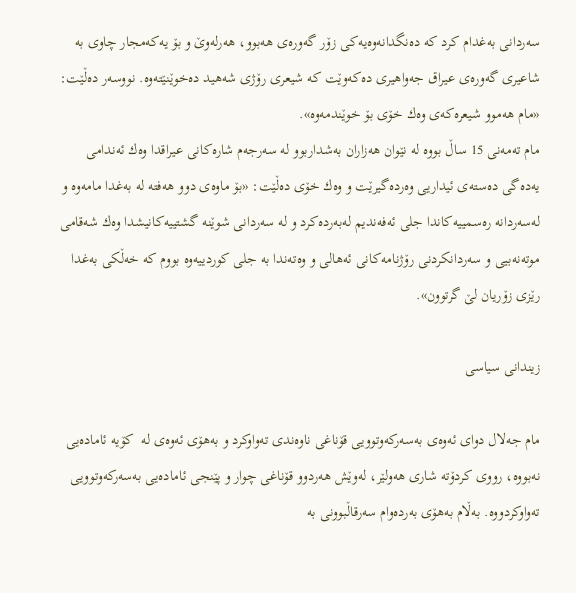سه‌ردانی به‌غدام كرد كه‌ ده‌نگدانه‌وه‌یه‌كی زۆر گه‌وره‌ی هه‌بوو، هه‌رله‌وێ و بۆ یه‌كه‌مجار چاوی به‌ شاعیری گه‌وره‌ی عیراق جه‌واهیری ده‌كه‌وێت كه ‌شیعری رۆژی شه‌هید ده‌خوێنێته‌وه‌. نووسه‌ر ده‌ڵێت: «مام هه‌موو شیعره‌كه‌ی وه‌ك خۆی بۆ خوێندمه‌وه‌».
مام ته‌مه‌نی 15 ساڵ بووه‌ له‌ نێوان هه‌زاران به‌شداربوو له ‌سه‌رجه‌م شاره‌كانی عیراقدا وه‌ك ئه‌ندامی یه‌ده‌گی‌ ده‌سته‌ی ئیداریی وه‌رده‌گیرێت و وه‌ك خۆی ده‌ڵێت: «بۆ ماوه‌ی دوو هه‌فته‌ له‌ به‌غدا مامه‌وه‌ و له‌سه‌ردانه‌ ره‌سمییه‌كاندا جلی ئه‌فه‌ندیم له‌به‌رده‌كرد و له‌ سه‌ردانی شوێنه‌ گشتییه‌كانیشدا وه‌ك شه‌قامی موته‌نه‌بیی و سه‌ردانكردنی رۆژنامه‌كانی ئه‌هالی و وه‌ته‌ندا به‌ جلی كوردییه‌وه‌ بووم كه‌ خه‌ڵكی به‌غدا رێزی زۆریان لێ گرتوون».

زیندانی سیاسی

مام جه‌لال دوای ئه‌وه‌ی به‌سه‌ركه‌وتوویی قۆناغی ناوه‌ندی ته‌واوكرد و به‌هۆی ئه‌وه‌ی له‌ ‌ كۆیه‌ ئاماده‌یی نه‌بووه‌، رووی‌ كردۆته‌ شاری هه‌ولێر، له‌وێش هه‌ردوو قۆناغی چوار و پێنجی ئاماده‌یی به‌سه‌ركه‌وتوویی ته‌واوكردووه‌. به‌ڵام به‌هۆی به‌رده‌وام سه‌رقاڵبوونی‌ به‌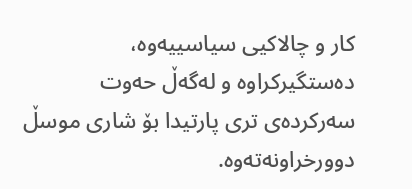كار و چالاكیی سیاسییه‌وه‌، ده‌ستگیركراوه‌ و له‌گه‌ڵ حه‌وت سه‌ركرده‌ی تری پارتیدا بۆ شاری موسڵ دوورخراونه‌ته‌وه‌.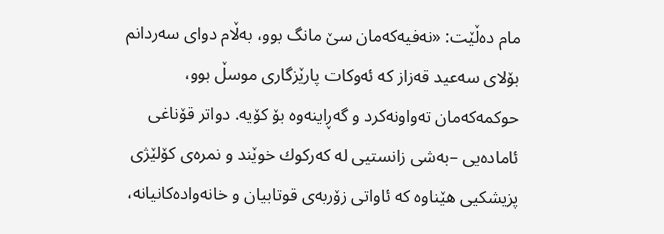مام ده‌ڵێت: «نه‌فیه‌كه‌مان سێ مانگ بوو، به‌ڵام دوای سه‌ردانم بۆلای سه‌عید قه‌زاز كه‌ ئه‌وكات پارێزگاری موسڵ بوو، حوكمه‌كه‌مان ته‌واونه‌كرد و گه‌ڕاینه‌وه‌ بۆ كۆیه‌. دواتر قۆناغی‌ ئاماده‌یی –به‌شی‌ زانستیی له ‌كه‌ركوك خوێند و‌ نمره‌ی كۆلێژی پزیشكیی هێناوه‌ كه‌ ئاواتی زۆربه‌ی قوتابیان و خانه‌واده‌كانیانه‌،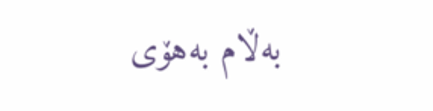به‌ڵام به‌هۆی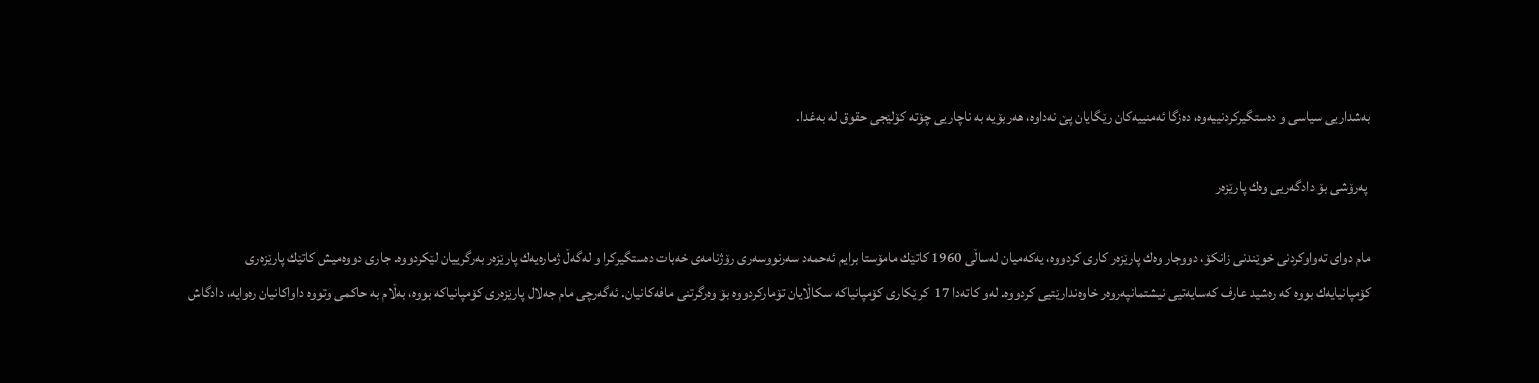به‌شداریی سیاسی و ده‌ستگیركردنییه‌وه‌، ده‌زگا ئه‌منییه‌كان رێگایان پێ نه‌داوه‌، هه‌ربۆیه‌ به‌ ناچاریی چۆته‌ كۆلێجی حقوق له‌ به‌غدا.

 په‌رۆشی‌ بۆ دادگه‌ریی وه‌ك پارێزه‌ر

مام دوای ته‌واوكردنی خوێندنی‌ زانكۆ، دووجار وه‌ك پارێزه‌ر كاری كردووه‌، یه‌كه‌میان له‌ساڵی 1960 كاتێك مامۆستا برایم ئه‌حمه‌د سه‌رنووسه‌ری رۆژنامه‌ی خه‌بات ده‌ستگیركرا و له‌گه‌ڵ ژماره‌یه‌ك پارێزه‌ر به‌رگرییان لێكردووه‌. جاری دووه‌میش كاتێك پارێزه‌ری كۆمپانیایه‌ك بووه‌ كه‌ ره‌شید عارف كه‌سایه‌تیی نیشتمانپه‌روه‌ر خاوه‌ندارێتیی كردووه‌. له‌و كاته‌دا 17  كرێكاری‌ كۆمپانیاكه‌ سكاڵایان تۆماركردووه‌ بۆ وه‌رگرتنی‌ مافه‌كانیان. ئه‌گه‌رچی‌ مام جه‌لال پارێزه‌ری كۆمپانیاكه‌ بووه‌، به‌ڵام به‌ حاكمی وتووه‌ داواكانیان ره‌وایه‌، دادگاش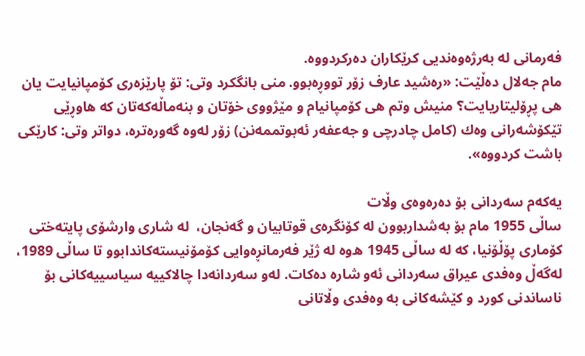فه‌رمانی له‌ به‌رژه‌وه‌ندیی كرێكاران ده‌ركردووه‌.
مام جه‌لال ده‌ڵێت: «ره‌شید عارف زۆر تووڕه‌بوو. منی بانگكرد وتی: تۆ پارێزه‌ری كۆمپانیایت یان هی پڕۆلیتاریایت؟ منیش وتم هی كۆمپانیام و مێژووی خۆتان و بنه‌ماڵه‌كه‌تان كه‌ هاوڕێی تێكۆشه‌رانی وه‌ك (كامل چادرچی و جه‌عفه‌ر ئه‌بوتممه‌نن) زۆر له‌وه‌ گه‌وره‌تره‌، دواتر وتی: كارێكی باشت كردووه‌».

یه‌كه‌م سه‌ردانی بۆ ده‌ره‌وه‌ی وڵات
ساڵی 1955 مام بۆ به‌شداربوون له‌ كۆنگره‌ی قوتابیان و گه‌نجان،  له‌ شاری‌ وارشۆی‌ پایته‌ختی‌ كۆماری‌ پۆڵۆنیا، كه‌ له‌ ساڵی‌ 1945 ه‌وه‌ له‌ ژێر فه‌رمانڕه‌وایی كۆمۆنیسته‌كاندابوو تا ساڵی‌ 1989، له‌گه‌ڵ وه‌فدی عیراق سه‌ردانی‌ ئه‌و شاره‌ ده‌كات. له‌و سه‌ردانه‌دا چالاكییه‌ سیاسییه‌كانی بۆ ناساندنی كورد و كێشه‌كانی به‌ وه‌فدی وڵاتانی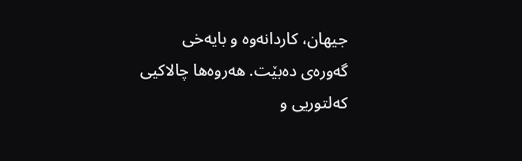جیهان، كاردانه‌وه‌ و بایه‌خی گه‌وره‌ی ده‌بێت. هه‌روه‌ها چالاكیی كەلتوریی و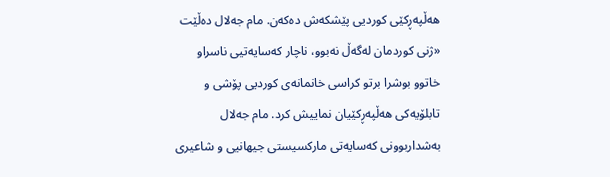هه‌ڵپه‌ڕكێی كوردیی پێشكه‌ش ده‌كه‌ن. مام جه‌لال ده‌ڵێت «ژنی كوردمان له‌گه‌ڵ نه‌بوو، ناچار كه‌سایه‌تیی ناسراو خاتوو بوشرا برتو كراسی‌ خانمانه‌ی‌ كوردیی پۆشی و تابلۆیه‌كی‌ هه‌ڵپه‌ڕكێیان نماییش كرد. مام جه‌لال به‌شداربوونی كه‌سایه‌تی ماركسیستی جیهانیی و شاعیری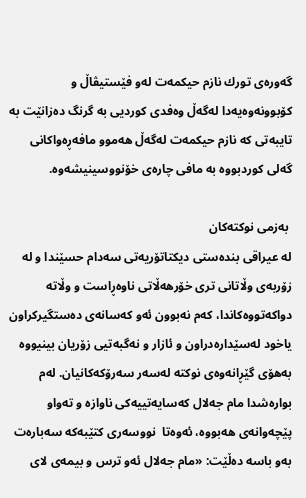گه‌وره‌ی تورك نازم حیكمه‌ت له‌و فێستیڤاڵ و كۆبوونه‌وه‌یه‌دا له‌گه‌ڵ وه‌فدی كوردیی به‌ گرنگ ده‌زانێت به‌ تایبه‌تی كه‌ نازم حیكمه‌ت له‌گه‌ڵ هه‌موو مافه‌ڕه‌واكانی گه‌لی كوردبووه‌ به‌ مافی چاره‌ی خۆنووسینیشه‌وه‌.

 به‌زمی نوكته‌كان
له ‌عیراقی بنده‌ستی‌ دیكتاتۆریه‌تی سه‌دام حسێندا و له‌ زۆربه‌ی وڵاتانی تری خۆرهه‌ڵاتی ناوه‌ڕاست و وڵاته‌ دواكه‌تووه‌كاندا، كه‌م نه‌بوون ئه‌و كه‌سانه‌ی ده‌ستگیركراون یاخود له‌سێداره‌دراون و ئازار و نه‌گبه‌تیی زۆریان بینیووه‌ به‌هۆی گێڕانه‌وه‌ی نوكته‌ له‌سه‌ر سه‌رۆكه‌كانیان. له‌م بواره‌شدا مام جه‌لال كه‌سایه‌تییه‌كی‌ ناوازه‌ و ته‌واو پێچه‌وانه‌ی‌ هه‌بووه‌، ئه‌وه‌تا  نووسه‌ری كتێبەکە‌ سەبارەت بەو باسە ده‌ڵێت: «مام جه‌لال ئه‌و ترس و بیمه‌ی‌ لای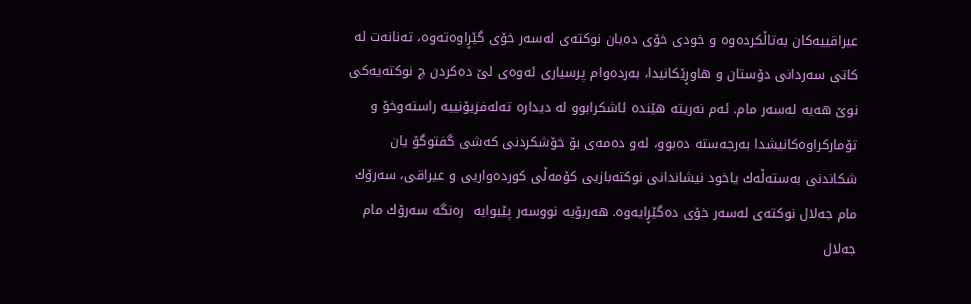عیراقییه‌كان به‌تاڵكرده‌وه‌ و خودی‌ خۆی ده‌یان نوكته‌ی له‌سه‌ر خۆی گێڕاوه‌ته‌وه‌، ته‌نانه‌ت له‌ كاتی سه‌ردانی دۆستان و هاوڕێكانیدا، به‌رده‌وام پرسیاری ئه‌وه‌ی لێ ده‌كردن چ نوكته‌یه‌كی نوێ هه‌یه‌ له‌سه‌ر مام. ئه‌م نه‌ریته‌ هێنده‌ ئاشكرابوو له‌ دیداره‌ ته‌له‌فزیۆنییه‌ راسته‌وخۆ و تۆماركراوه‌كانیشدا به‌رجه‌سته‌ ده‌بوو، ئه‌و ده‌مه‌ی‌ بۆ خۆشكردنی‌ كه‌شی‌ گفتوگۆ یان شكاندنی‌ به‌سته‌ڵه‌ك یاخود نیشاندانی‌ نوكته‌بازیی كۆمه‌ڵی‌ كورده‌واریی و عیراقی، سه‌رۆك مام جه‌لال نوكته‌ی‌ له‌سه‌ر خۆی‌ ده‌گێڕایه‌وه‌. هه‌ربۆیه‌ نووسه‌ر پێیوایه‌  ره‌نگه‌ سه‌رۆك مام جه‌لال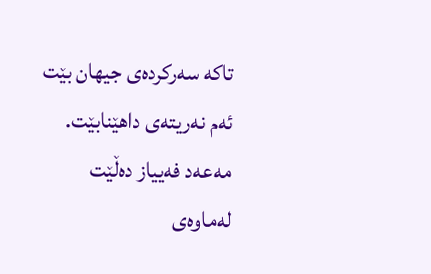تاكه‌ سه‌ركرده‌ی جیهان بێت ئه‌م نه‌ریته‌ی داهێنابێت.
مه‌عه‌د فه‌ییاز ده‌ڵێت له‌ماوه‌ی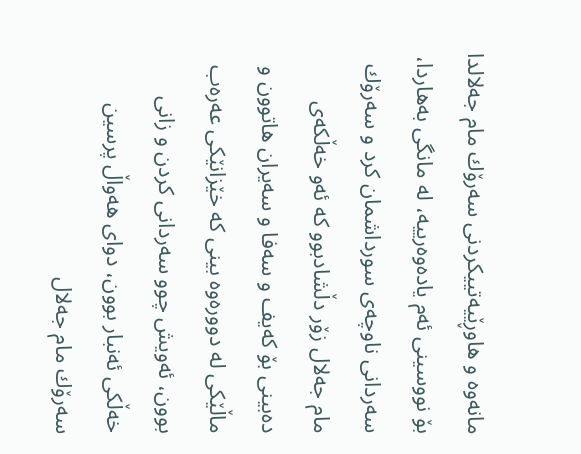مانه‌وه‌ و هاوڕێیه‌تییكردنی سه‌رۆك مام جه‌لالدا بۆ نووسینی ئه‌م یاده‌وه‌رییه‌، له‌ مانگی به‌هاردا، سه‌ردانی ناوچه‌ی سورداشمان كرد و سه‌رۆك مام جه‌لال زۆر دڵشادبوو كه‌ ئه‌و خه‌ڵكه‌ی ده‌بینی بۆ كه‌یف و سه‌فا و سه‌یران هاتوون و ماڵێكی له‌ دووره‌وه‌ بینی كه‌ خێزانێكی عه‌ره‌ب بوون، ئه‌ویش چوو سه‌ردانی كردن و زانی‌ خه‌ڵكی ئه‌نبار بوون، دوای هه‌واڵ پرسین سه‌رۆك مام جه‌لال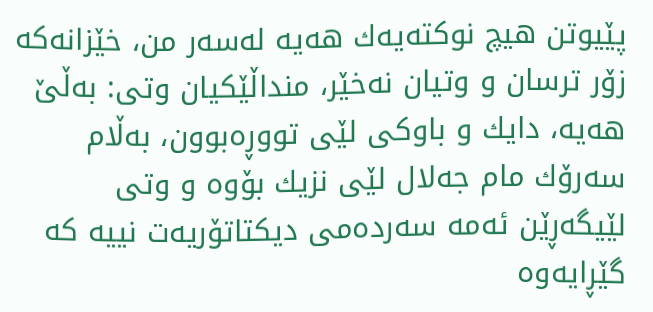پێیوتن هیچ نوكته‌یه‌ك هه‌یه‌ له‌سه‌ر من، خێزانه‌كه‌ زۆر ترسان و وتیان نه‌خێر، منداڵێكیان وتی: به‌ڵێ هه‌یه‌، دایك و باوكی‌ لێی تووڕه‌بوون، به‌ڵام سه‌رۆك مام جه‌لال لێی نزیك بۆ‌وە و وتی لێیگه‌ڕێن ئه‌مه‌ سه‌رده‌می دیكتاتۆریه‌ت نییه‌ كه‌ گێڕایه‌وه‌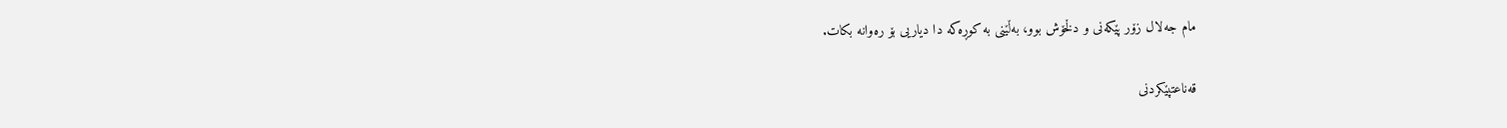مام جه‌لال زۆر پێكه‌نی و دڵخۆش بوو، به‌ڵێنی به‌ كوڕه‌كه‌ دا دیاریی بۆ ره‌وانه‌ بكات.

قه‌ناعتپێكردنی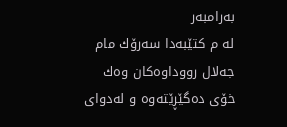به‌رامبه‌ر
له‌ م كتێبه‌دا سه‌رۆك مام جه‌لال رووداوه‌كان وه‌ك خۆی ده‌گێڕێته‌وه‌ و له‌دوای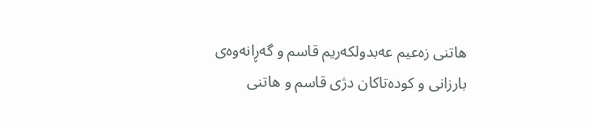هاتنی زه‌عیم عه‌بدولكه‌ریم قاسم و گه‌ڕانه‌وه‌ی بارزانی و كوده‌تاكان دژی قاسم و هاتنی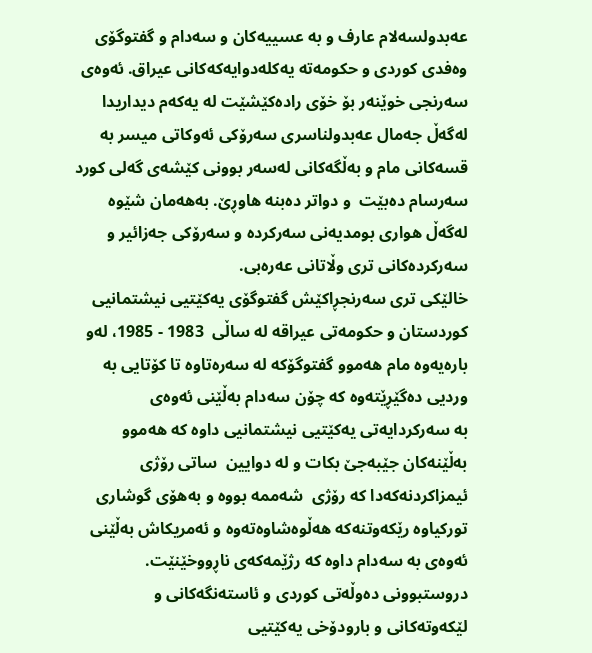عه‌بدولسه‌لام عارف و به‌ عسییه‌كان و سه‌دام و گفتوگۆی وه‌فدی كوردی و حكومه‌ته‌ یه‌كله‌دوایه‌كه‌كانی عیراق. ئه‌وه‌ی سه‌رنجی خوێنه‌ر بۆ خۆی راده‌كێشێت له‌ یه‌كه‌م دیداریدا له‌گه‌ڵ جه‌مال عه‌بدولناسری سەرۆکی ئەوکاتی میسر به‌ قسه‌كانی مام و به‌ڵگه‌كانی له‌سه‌ر بوونی‌ كێشه‌ی گه‌لی كورد سه‌رسام ده‌بێت  و دواتر ده‌بنه‌ هاوڕێ. به‌هه‌مان شێوه‌ له‌گه‌ڵ هواری‌ بومدیەنی سه‌ركرده‌ و سه‌رۆكی‌ جه‌زائیر و سه‌ركرده‌كانی تری وڵاتانی عه‌ره‌بی.
خالێكی تری سه‌رنجڕاكێش گفتوگۆی یه‌كێتیی نیشتمانیی كوردستان و حكومه‌تی عیراقه‌ له‌ ساڵی  1983 - 1985، له‌و باره‌یه‌وه‌ مام هه‌موو گفتوگۆكه‌ له‌ سه‌ره‌تاوه‌ تا كۆتایی به‌ وردیی ده‌گێڕێته‌وه‌ كه‌ چۆن سه‌دام به‌ڵێنی ئه‌وه‌ی به ‌سه‌ركردایه‌تی یه‌كێتیی نیشتمانیی داوه‌ كه‌ هه‌موو به‌ڵێنه‌كان جێبه‌جێ بكات و له‌ دوایین  ساتی‌ رۆژی ئیمزاكردنه‌كه‌دا كه‌ رۆژی  شه‌ممه‌ بووه‌ و به‌هۆی گوشاری توركیاوه‌ رێكه‌وتنه‌كه‌ هه‌ڵوه‌شاوه‌ته‌وه‌ و ئه‌مریكاش به‌ڵێنی ئه‌وه‌ی به ‌سه‌دام داوه‌ كه‌ رژێمه‌كه‌ی ناڕووخێنێت.
دروستبوونی ده‌وڵه‌تی كوردی و ئاسته‌نگه‌كانی و لێكه‌وته‌كانی و بارودۆخی یه‌كێتیی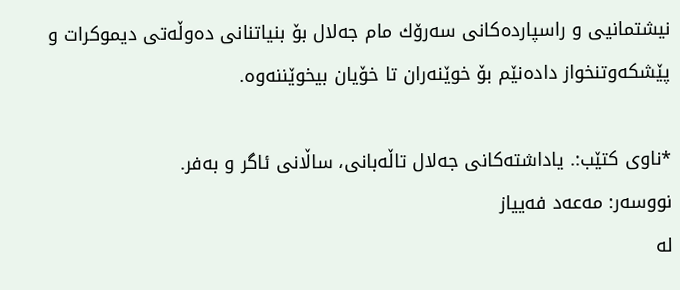نیشتمانیی و راسپارده‌كانی سه‌رۆك مام جه‌لال بۆ بنیاتنانی ده‌وڵه‌تی دیموكرات و پێشكه‌وتنخواز داده‌نێم بۆ خوێنه‌ران تا خۆیان بیخوێننه‌وه‌.

*ناوی كتێب:. یاداشته‌كانی جه‌لال تاڵه‌بانی، ساڵانی ئاگر و به‌فر.
نووسه‌ر: مه‌عه‌د فه‌ییاز
له‌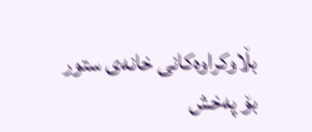بڵاوكراوه‌كانی خانه‌ی ستور بۆ په‌خش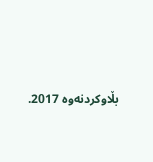بڵاوكردنه‌وه ‌2017.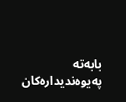بابەتە پەیوەندیدارەکان